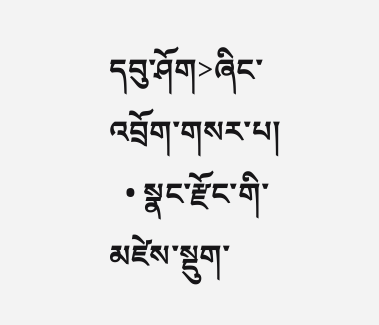དབུ་ཤོག>ཞིང་འབྲོག་གསར་པ།
  • སྣང་རྫོང་གི་མཛེས་སྡུག་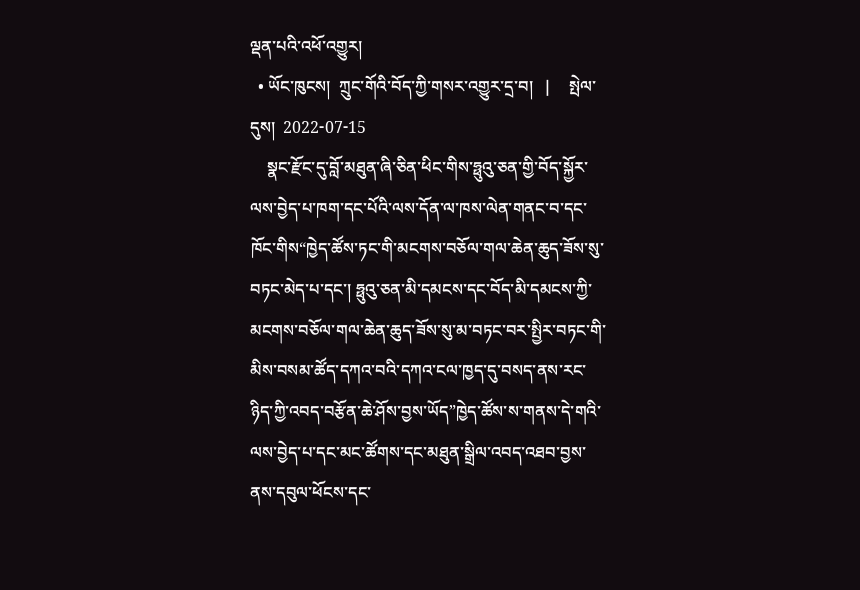ལྡན་པའི་འཕོ་འགྱུར།
  • ཡོང་ཁུངས།  ཀྲུང་གོའི་བོད་ཀྱི་གསར་འགྱུར་དྲ་བ།   |     སྤེལ་དུས།  2022-07-15
    སྣང་རྫོང་དུ་བློ་མཐུན་ཞི་ཅིན་ཕིང་གིས་ཧྥུའུ་ཅན་གྱི་བོད་སྐྱོར་ལས་བྱེད་པ་ཁག་དང་པོའི་ལས་དོན་ལ་ཁས་ལེན་གནང་བ་དང་ཁོང་གིས“ཁྱེད་ཚོས་ཏང་གི་མངགས་བཅོལ་གལ་ཆེན་ཆུད་ཟོས་སུ་བཏང་མེད་པ་དང་། ཧྥུའུ་ཅན་མི་དམངས་དང་བོད་མི་དམངས་ཀྱི་མངགས་བཅོལ་གལ་ཆེན་ཆུད་ཟོས་སུ་མ་བཏང་བར་སྤྱིར་བཏང་གི་མིས་བསམ་ཚོད་དཀའ་བའི་དཀའ་ངལ་ཁྱད་དུ་བསད་ནས་རང་ཉིད་ཀྱི་འབད་བརྩོན་ཆེ་ཤོས་བྱས་ཡོད”ཁྱེད་ཚོས་ས་གནས་དེ་གའི་ལས་བྱེད་པ་དང་མང་ཚོགས་དང་མཐུན་སྒྲིལ་འབད་འཐབ་བྱས་ནས་དབུལ་ཕོངས་དང་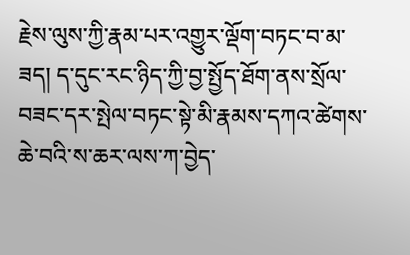རྗེས་ལུས་ཀྱི་རྣམ་པར་འགྱུར་ལྡོག་བཏང་བ་མ་ཟད། ད་དུང་རང་ཉིད་ཀྱི་བྱ་སྤྱོད་ཐོག་ནས་སྲོལ་བཟང་དར་སྤེལ་བཏང་སྟེ་མི་རྣམས་དཀའ་ཚེགས་ཆེ་བའི་ས་ཆར་ལས་ཀ་བྱེད་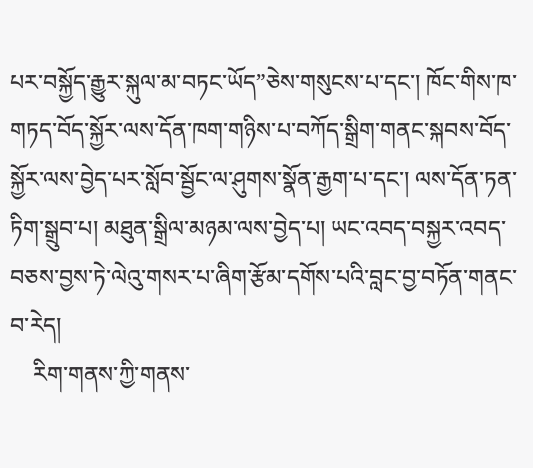པར་བསྐྱོད་རྒྱུར་སྐུལ་མ་བཏང་ཡོད”ཅེས་གསུངས་པ་དང་། ཁོང་གིས་ཁ་གཏད་བོད་སྐྱོར་ལས་དོན་ཁག་གཉིས་པ་བཀོད་སྒྲིག་གནང་སྐབས་བོད་སྐྱོར་ལས་བྱེད་པར་སློབ་སྦྱོང་ལ་ཤུགས་སྣོན་རྒྱག་པ་དང་། ལས་དོན་ཏན་ཏིག་སྒྲུབ་པ། མཐུན་སྒྲིལ་མཉམ་ལས་བྱེད་པ། ཡང་འབད་བསྐྱར་འབད་བཅས་བྱས་ཏེ་ལེའུ་གསར་པ་ཞིག་རྩོམ་དགོས་པའི་བླང་བྱ་བཏོན་གནང་བ་རེད།
    རིག་གནས་ཀྱི་གནས་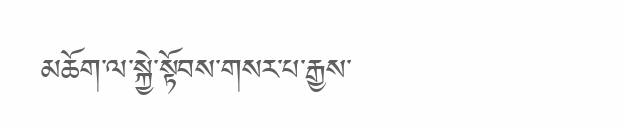མཆོག་ལ་སྐྱེ་སྟོབས་གསར་པ་རྒྱས་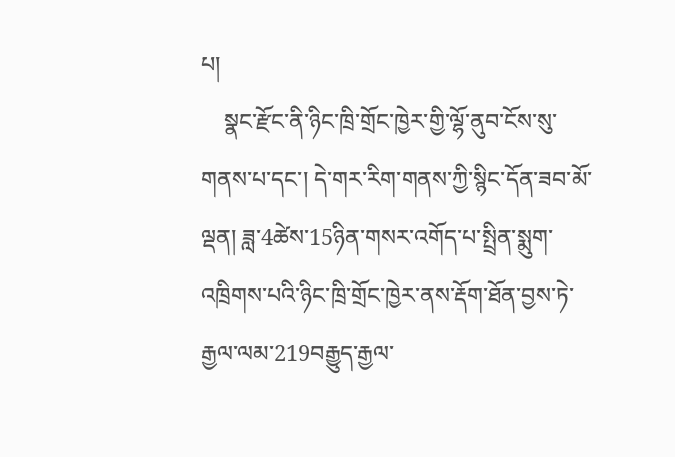པ།
    སྣང་རྫོང་ནི་ཉིང་ཁྲི་གྲོང་ཁྱེར་གྱི་ལྷོ་ནུབ་ངོས་སུ་གནས་པ་དང་། དེ་གར་རིག་གནས་ཀྱི་སྙིང་དོན་ཟབ་མོ་ལྡན། ཟླ་4ཚེས་15ཉིན་གསར་འགོད་པ་སྤྲིན་སྨུག་འཁྲིགས་པའི་ཉིང་ཁྲི་གྲོང་ཁྱེར་ནས་རྡོག་ཐོན་བྱས་ཏེ་རྒྱལ་ལམ་219བརྒྱུད་རྒྱལ་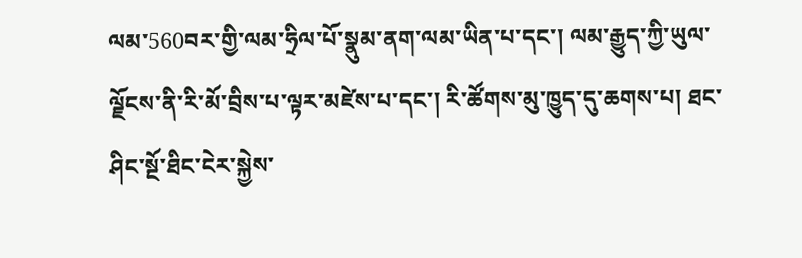ལམ་560བར་གྱི་ལམ་ཧྲིལ་པོ་སྣུམ་ནག་ལམ་ཡིན་པ་དང་། ལམ་རྒྱུད་ཀྱི་ཡུལ་ལྗོངས་ནི་རི་མོ་བྲིས་པ་ལྟར་མཛེས་པ་དང་། རི་ཚོགས་མུ་ཁྱུད་དུ་ཆགས་པ། ཐང་ཤིང་སྔོ་ཐིང་ངེར་སྐྱེས་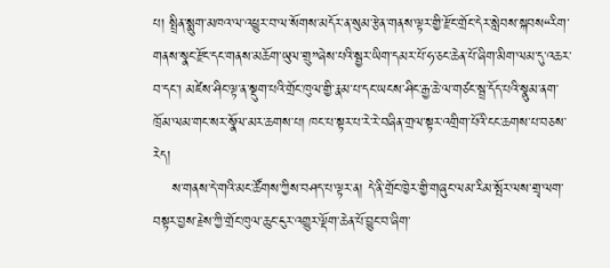པ། སྤྲིན་སྨུག་མཁའ་ལ་འཕྱུར་བ་ལ་སོགས་མདོར་ན་སུམ་རྩེན་གནས་ལྟར་གྱི་རྫོང་གྲོང་དེར་སླེབས་སྐབས“རིག་གནས་སྣང་རྫོང་དང་གནས་མཆོག་ཡུལ་གྲུ”ཞེས་པའི་སྦྱར་ཡིག་དམར་པོ་ཧ་ཅང་ཆེན་པོ་ཞིག་མིག་ལམ་དུ་འཆར་བ་དང་། མཛེས་ཤིང་ལྟ་ན་སྡུག་པའི་གྲོང་ཁུལ་གྱི་རྣམ་པ་དང་ཡངས་ཤིང་རྒྱ་ཆེ་ལ་གཙང་སྦྲ་དོད་པའི་སྣུམ་ནག་ཁྲོམ་ལམ་གང་སར་སྣོལ་མར་ཆགས་པ། ཁང་པ་སྟར་པ་རེ་རེ་བཞིན་གྲལ་སྟར་འགྲིག་པོའི་ངང་ཆགས་པ་བཅས་རེད།
    ས་གནས་དེ་གའི་མང་ཚོགས་ཀྱིས་བཤད་པ་ལྟར་ན། དེ་ནི་གྲོང་ཁྱེར་གྱི་གཞུང་ལམ་རིམ་སྤོར་ལས་གྲྭ་ལག་བསྟར་བྱས་རྗེས་ཀྱི་གྲོང་ཁུལ་ཆུང་ངུར་འགྱུར་ལྡོག་ཆེན་པོ་བྱུང་བ་ཞིག་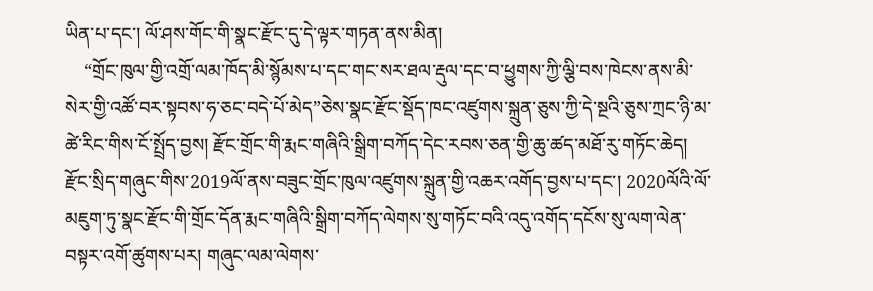ཡིན་པ་དང་། ལོ་ཤས་གོང་གི་སྣང་རྫོང་དུ་དེ་ལྟར་གཏན་ནས་མིན།
    “གྲོང་ཁུལ་གྱི་འགྲོ་ལམ་ཁོད་མི་སྙོམས་པ་དང་གང་སར་ཐལ་རྡུལ་དང་བ་ཕྱུགས་ཀྱི་ལྕི་བས་ཁེངས་ནས་མི་སེར་གྱི་འཚོ་བར་སྟབས་ཧ་ཅང་བདེ་པོ་མེད”ཅེས་སྣང་རྫོང་སྡོད་ཁང་འཛུགས་སྐྲུན་ཅུས་ཀྱི་དེ་སྔའི་ཅུས་ཀྲང་ཉི་མ་ཚེ་རིང་གིས་ངོ་སྤྲོད་བྱས། རྫོང་གྲོང་གི་རྨང་གཞིའི་སྒྲིག་བཀོད་དེང་རབས་ཅན་གྱི་ཆུ་ཚད་མཐོ་རུ་གཏོང་ཆེད། རྫོང་སྲིད་གཞུང་གིས་2019ལོ་ནས་བཟུང་གྲོང་ཁུལ་འཛུགས་སྐྲུན་གྱི་འཆར་འགོད་བྱས་པ་དང་། 2020ལོའི་ལོ་མཇུག་ཏུ་སྣང་རྫོང་གི་གྲོང་དོན་རྨང་གཞིའི་སྒྲིག་བཀོད་ལེགས་སུ་གཏོང་བའི་འདུ་འགོད་དངོས་སུ་ལག་ལེན་བསྟར་འགོ་ཚུགས་པར། གཞུང་ལམ་ལེགས་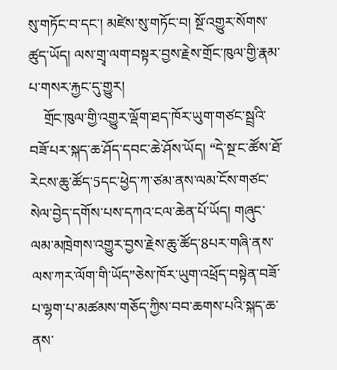སུ་གཏོང་བ་དང་། མཛེས་སུ་གཏོང་བ། སྔོ་འགྱུར་སོགས་ཚུད་ཡོད། ལས་གྲྭ་ལག་བསྟར་བྱས་རྗེས་གྲོང་ཁུལ་གྱི་རྣམ་པ་གསར་རྐྱང་དུ་གྱུར།
    གྲོང་ཁུལ་གྱི་འགྱུར་ལྡོག་ཐད་ཁོར་ཡུག་གཙང་སྦྲའི་བཟོ་པར་སྐད་ཆ་ཤོད་དབང་ཆེ་ཤོས་ཡོད། “དེ་སྔ་ང་ཚོས་ཐོ་རེངས་ཆུ་ཚོད་5དང་ཕྱེད་ཀ་ཙམ་ནས་ལམ་ངོས་གཙང་སེལ་བྱེད་དགོས་པས་དཀའ་ངལ་ཆེན་པོ་ཡོད། གཞུང་ལམ་མཁྲེགས་འགྱུར་བྱས་རྗེས་ཆུ་ཚོད་8པར་གཞི་ནས་ལས་ཀར་ལོག་གི་ཡོད”ཅེས་ཁོར་ཡུག་འཕྲོད་བསྟེན་བཟོ་པ་ལྷག་པ་མཚམས་གཅོད་ཀྱིས་བབ་ཆགས་པའི་སྐད་ཆ་ནས་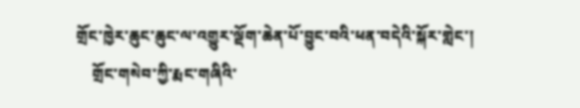གྲོང་ཁྱེར་ཆུང་ཆུང་ལ་འགྱུར་ལྡོག་ཆེན་པོ་བྱུང་བའི་ཕན་བདེའི་སྐོར་གླེང་།
    གྲོང་གསེབ་ཀྱི་རྨང་གཞིའི་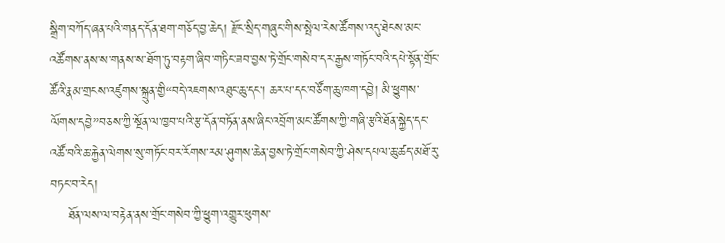སྒྲིག་བཀོད་ཞན་པའི་གནད་དོན་ཐག་གཅོད་བྱ་ཆེད། རྫོང་སྲིད་གཞུང་གིས་སྤེལ་རེས་ཚོགས་འདུ་ཐེངས་མང་འཚོགས་ནས་ས་གནས་ས་ཐོག་ཏུ་བརྟག་ཞིབ་གཏིང་ཟབ་བྱས་ཏེ་གྲོང་གསེབ་དར་རྒྱས་གཏོང་བའི་དཔེ་སྟོན་གྲོང་ཚོའི་རྣམ་གྲངས་འཛུགས་སྐྲུན་གྱི“བདེ་འཇགས་འཐུང་ཆུ་དང་། ཆར་པ་དང་བཙོག་ཆུ་ཁག་དབྱེ། མི་ཕྱུགས་ལོགས་དབྱེ”བཅས་ཀྱི་སྔོན་ལ་ཁྱབ་པའི་རྩ་དོན་བཏོན་ནས་ཞིང་འབྲོག་མང་ཚོགས་ཀྱི་གཞི་རྩའི་ཐོན་སྐྱེད་དང་འཚོ་བའི་ཆ་རྐྱེན་ལེགས་སུ་གཏོང་བར་རོགས་རམ་ཤུགས་ཆེན་བྱས་ཏེ་གྲོང་གསེབ་ཀྱི་ཤེས་དཔལ་ཆུ་ཚད་མཐོ་རུ་བཏང་བ་རེད།
    ཐོན་ལས་ལ་བརྟེན་ནས་གྲོང་གསེབ་ཀྱི་ཕྱུག་འགྱུར་ཕུགས་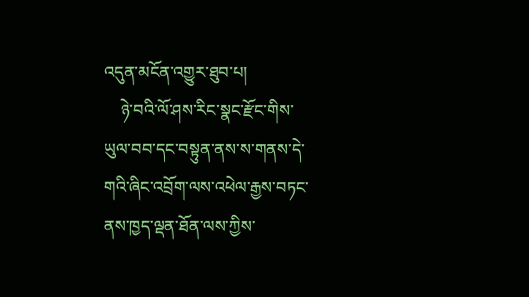འདུན་མངོན་འགྱུར་ཐུབ་པ།
    ཉེ་བའི་ལོ་ཤས་རིང་སྣང་རྫོང་གིས་ཡུལ་བབ་དང་བསྟུན་ནས་ས་གནས་དེ་གའི་ཞིང་འབྲོག་ལས་འཕེལ་རྒྱས་བཏང་ནས་ཁྱད་ལྡན་ཐོན་ལས་ཀྱིས་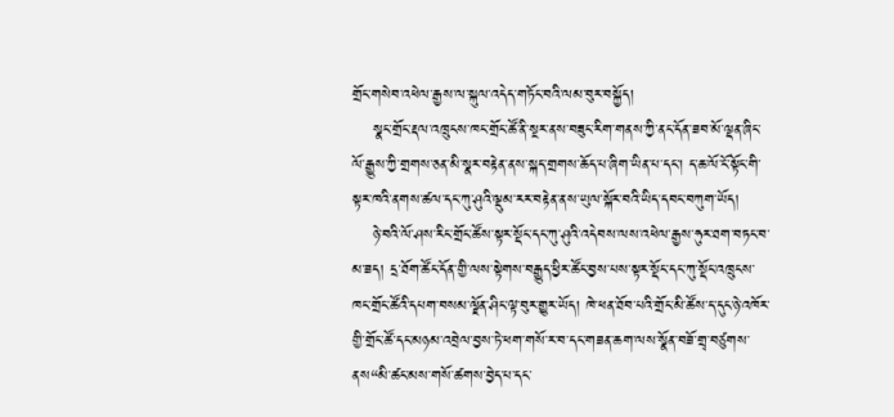གྲོང་གསེབ་འཕེལ་རྒྱས་ལ་སྐུལ་འདེད་གཏོང་བའི་ལམ་བུར་བསྐྱོད།
    སྣང་གྲོང་རྡལ་འཁྲུངས་ཁང་གྲོང་ཚོ་ནི་སྔར་ནས་བཟུང་རིག་གནས་ཀྱི་ནང་དོན་ཟབ་མོ་ལྡན་ཞིང་ལོ་རྒྱུས་ཀྱི་གྲགས་ཅན་མི་སྣར་བརྟེན་ནས་སྐད་གྲགས་ཆོད་པ་ཞིག་ཡིན་པ་དང་། ད་ཆ་ལོ་ངོ་སྟོང་གི་སྟར་ཁའི་ནགས་ཚལ་དང་ཀུ་ཤུའི་ལྡུམ་རར་བརྟེན་ནས་ཡུལ་སྐོར་བའི་ཡིད་དབང་བཀུག་ཡོད།
    ཉེ་བའི་ལོ་ཤས་རིང་གྲོང་ཚོས་སྟར་སྡོང་དང་ཀུ་ཤུའི་འདེབས་ལས་འཕེལ་རྒྱས་ཧུར་ཐག་བཏང་བ་མ་ཟད། དྲ་ཐོག་ཚོང་དོན་གྱི་ལས་སྟེགས་བརྒྱུད་ཕྱིར་ཚོང་བྱས་པས་སྟར་སྡོང་དང་ཀུ་སྡོང་འཁྲུངས་ཁང་གྲོང་ཚོའི་དཔག་བསམ་ལྗོན་ཤིང་ལྟ་བུར་གྱུར་ཡོད། ཁེ་ཕན་ཐོབ་པའི་གྲོང་མི་ཚོས་ད་དུང་ཉེ་འཁོར་གྱི་གྲོང་ཚོ་དང་མཉམ་འབྲེལ་བྱས་ཏེ་ཕག་གསོ་ར་བ་དང་གཟན་ཆག་ལས་སྣོན་བཟོ་གྲྭ་བཙུགས་ནས“མི་ཚང་མས་གསོ་ཚགས་བྱེད་པ་དང་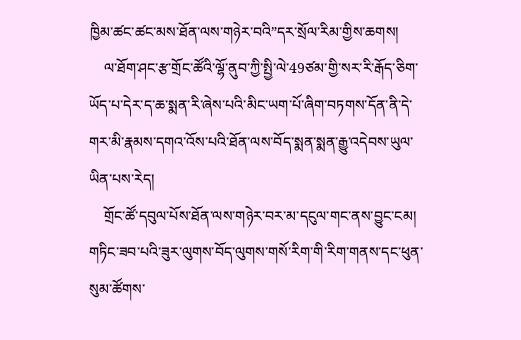ཁྱིམ་ཚང་ཚང་མས་ཐོན་ལས་གཉེར་བའི”དར་སྲོལ་རིམ་གྱིས་ཆགས།
    ལ་ཐོག་ཤང་རྩ་གྲོང་ཚོའི་ལྷོ་ནུབ་ཀྱི་སྤྱི་ལེ་49ཙམ་གྱི་སར་རི་རྒོད་ཅིག་ཡོད་པ་དེར་ད་ཆ་སྨན་རི་ཞེས་པའི་མིང་ཡག་པོ་ཞིག་བཏགས་དོན་ནི་དེ་གར་མི་རྣམས་དགའ་འོས་པའི་ཐོན་ལས་བོད་སྨན་སྨན་རྒྱུ་འདེབས་ཡུལ་ཡིན་པས་རེད།
    གྲོང་ཚོ་དབུལ་པོས་ཐོན་ལས་གཉེར་བར་མ་དངུལ་གང་ནས་བྱུང་ངམ། གཏིང་ཟབ་པའི་ཟུར་ལུགས་བོད་ལུགས་གསོ་རིག་གི་རིག་གནས་དང་ཕུན་སུམ་ཚོགས་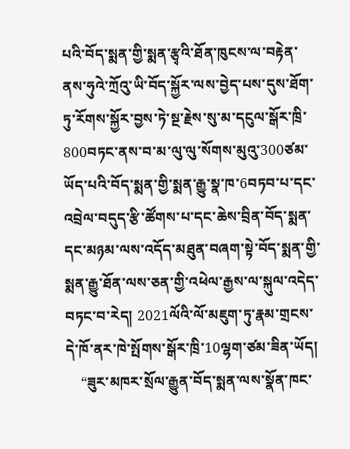པའི་བོད་སྨན་གྱི་སྨན་རྩྭའི་ཐོན་ཁུངས་ལ་བརྟེན་ནས་ཧུའེ་ཀྲོའུ་ཡི་བོད་སྐྱོར་ལས་བྱེད་པས་དུས་ཐོག་ཏུ་རོགས་སྐྱོར་བྱས་ཏེ་སྔ་རྗེས་སུ་མ་དངུལ་སྒོར་ཁྲི་800བཏང་ནས་བ་མ་ལུ་ལུ་སོགས་མུའུ་300ཙམ་ཡོད་པའི་བོད་སྨན་གྱི་སྨན་རྒྱུ་སྣ་ཁ་6བཏབ་པ་དང་འབྲེལ་བདུད་རྩི་ཚོགས་པ་དང་ཆེས་བྲིན་བོད་སྨན་དང་མཉམ་ལས་འདོད་མཐུན་བཞག་སྟེ་བོད་སྨན་གྱི་སྨན་རྒྱུ་ཐོན་ལས་ཅན་གྱི་འཕེལ་རྒྱས་ལ་སྐུལ་འདེད་བཏང་བ་རེད། 2021ལོའི་ལོ་མཇུག་ཏུ་རྣམ་གྲངས་དེ་ཁོ་ནར་ཁེ་སྤོགས་སྒོར་ཁྲི་10ལྷག་ཙམ་ཟིན་ཡོད།
    “ཟུར་མཁར་སྲོལ་རྒྱུན་བོད་སྨན་ལས་སྣོན་ཁང་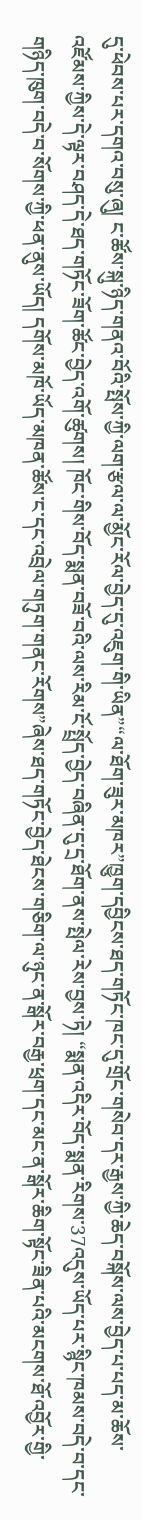དུ་ཕེབས་པར་དགའ་བསུ་ཞུ། ང་ཚོས་སྐུ་ཉིད་གནའ་བོའི་སྤོས་ཀྱི་ལག་རྩལ་ལ་མྱོང་རོལ་བྱེད་དུ་འཇུག་གི་ཡིན”“ལ་ཐོག་ཟུར་མཁར”ཁྱུག་དབྱིངས་ཐད་གཏོང་ཁང་དུ་གྲོང་གསེབ་དར་རྒྱས་ཀྱི་ཆེད་བསྐོས་ལས་བྱེད་པ་པད་མ་ཆོས་འཛོམས་ཀྱིས་དེ་ལྟར་བཤད་དེ་ཐད་གཏོང་ཟོག་ཚོང་བྱེད་འགོ་ཚུགས། ཁོང་གིས་བོད་སྨན་བཟོ་བའི་ལས་རིམ་ངོ་སྤྲོད་བྱེད་བཞིན་དུ་དྲ་ཐོག་ནས་སྤེལ་རེས་བྱས་ཏེ། “སྨན་འདིར་བོད་སྨན་རིགས་37འདུས་ཡོད་པར་སྙིང་ཁམས་བདེ་བ་དང་གཉིད་ཁུག་བདེ་བ་སོགས་ཀྱི་ཕན་ནུས་ཡོད། དགོས་མཁོ་ཡོད་མཁན་ཚོས་ང་དང་འབྲེལ་གཏུག་གནང་རོགས”ཞེས་ཐད་གཏོང་བྱེད་ཐེངས་གཅིག་ལ་ཉུང་ན་སྒོར་བརྒྱ་ཕྲག་དང་མང་ན་སྒོར་ཆིག་སྟོང་ཟིན་པའི་མངགས་ཐོ་འབྱོར་གྱི་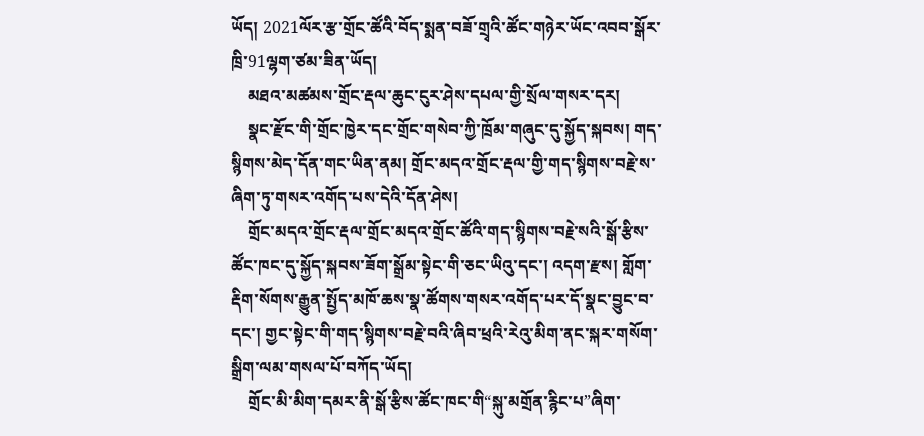ཡོད། 2021ལོར་རྩ་གྲོང་ཚོའི་བོད་སྨན་བཟོ་གྲྭའི་ཚོང་གཉེར་ཡོང་འབབ་སྒོར་ཁྲི་91ལྷག་ཙམ་ཟིན་ཡོད།
    མཐའ་མཚམས་གྲོང་རྡལ་ཆུང་ངུར་ཤེས་དཔལ་གྱི་སྲོལ་གསར་དར།
    སྣང་རྫོང་གི་གྲོང་ཁྱེར་དང་གྲོང་གསེབ་ཀྱི་ཁྲོམ་གཞུང་དུ་སྐྱོད་སྐབས། གད་སྙིགས་མེད་དོན་གང་ཡིན་ནམ། གྲོང་མདའ་གྲོང་རྡལ་གྱི་གད་སྙིགས་བརྗེ་ས་ཞིག་ཏུ་གསར་འགོད་པས་དེའི་དོན་ཤེས།
    གྲོང་མདའ་གྲོང་རྡལ་གྲོང་མདའ་གྲོང་ཚོའི་གད་སྙིགས་བརྗེ་སའི་སྒོ་རྩིས་ཚོང་ཁང་དུ་སྐྱོད་སྐབས་ཟོག་སྒྲོམ་སྟེང་གི་ཅང་ཡིའུ་དང་། འདག་རྫས། གློག་རྡིག་སོགས་རྒྱུན་སྤྱོད་མཁོ་ཆས་སྣ་ཚོགས་གསར་འགོད་པར་དོ་སྣང་བྱུང་བ་དང་། གྱང་སྟེང་གི་གད་སྙིགས་བརྗེ་བའི་ཞིབ་ཕྲའི་རེའུ་མིག་ནང་སྐར་གསོག་སྒྲིག་ལམ་གསལ་པོ་བཀོད་ཡོད།
    གྲོང་མི་མིག་དམར་ནི་སྒོ་རྩིས་ཚོང་ཁང་གི“སྐུ་མགྲོན་རྙིང་པ”ཞིག་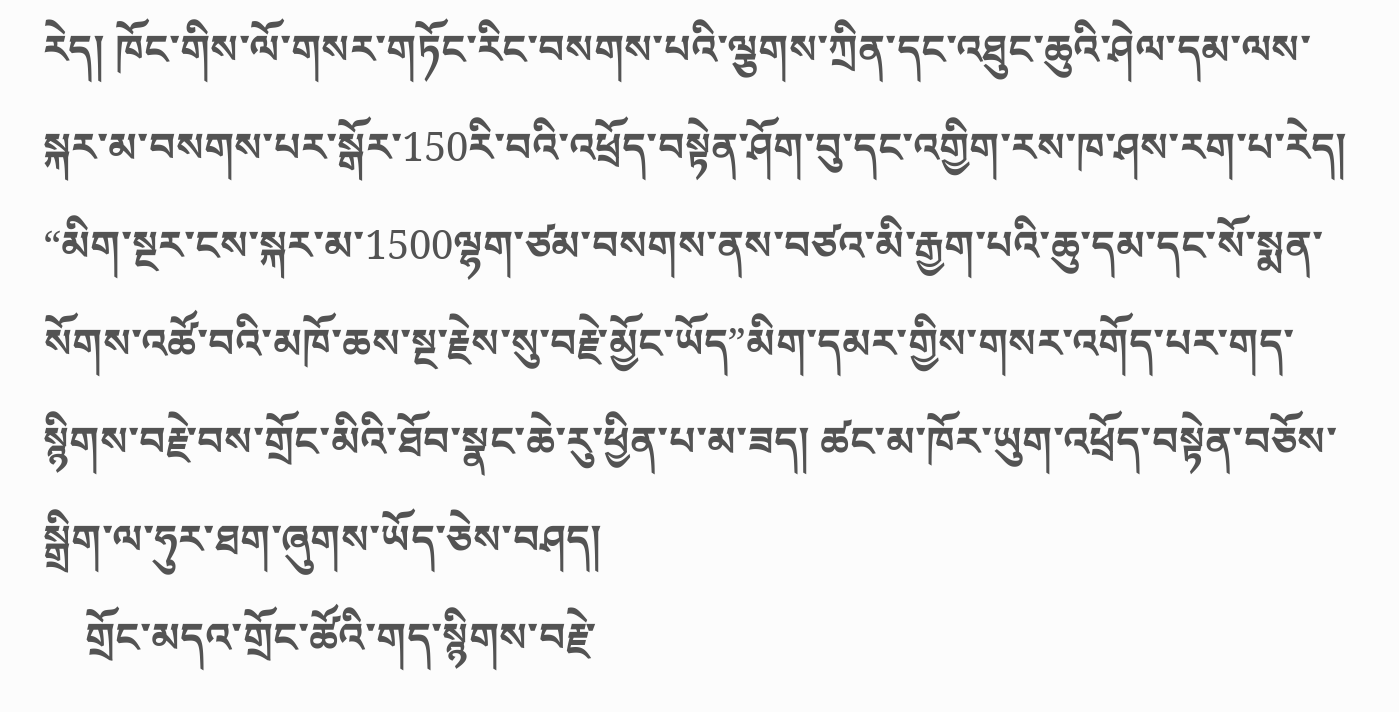རེད། ཁོང་གིས་ལོ་གསར་གཏོང་རིང་བསགས་པའི་ལྕགས་ཀྲིན་དང་འཐུང་ཆུའི་ཤེལ་དམ་ལས་སྐར་མ་བསགས་པར་སྒོར་150རི་བའི་འཕྲོད་བསྟེན་ཤོག་བུ་དང་འགྱིག་རས་ཁ་ཤས་རག་པ་རེད། “མིག་སྔར་ངས་སྐར་མ་1500ལྷག་ཙམ་བསགས་ནས་བཙའ་མི་རྒྱག་པའི་ཆུ་དམ་དང་སོ་སྨན་སོགས་འཚོ་བའི་མཁོ་ཆས་སྔ་རྗེས་སུ་བརྗེ་མྱོང་ཡོད”མིག་དམར་གྱིས་གསར་འགོད་པར་གད་སྙིགས་བརྗེ་བས་གྲོང་མིའི་ཐོབ་སྣང་ཆེ་རུ་ཕྱིན་པ་མ་ཟད། ཚང་མ་ཁོར་ཡུག་འཕྲོད་བསྟེན་བཅོས་སྒྲིག་ལ་ཧུར་ཐག་ཞུགས་ཡོད་ཅེས་བཤད།
    གྲོང་མདའ་གྲོང་ཚོའི་གད་སྙིགས་བརྗེ་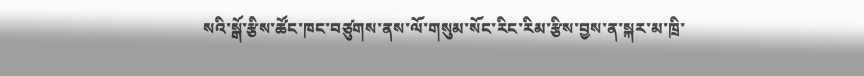སའི་སྒོ་རྩིས་ཚོང་ཁང་བཙུགས་ནས་ལོ་གསུམ་སོང་རིང་རིམ་རྩིས་བྱས་ན་སྐར་མ་ཁྲི་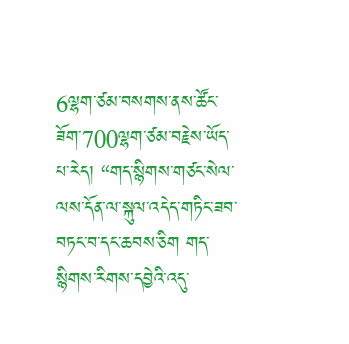6ལྷག་ཙམ་བསགས་ནས་ཚོང་ཟོག་700ལྷག་ཙམ་བརྗེས་ཡོད་པ་རེད། “གད་སྙིགས་གཙང་སེལ་ལས་དོན་ལ་སྐུལ་འདེད་གཏིང་ཟབ་བཏང་བ་དང་ཆབས་ཅིག གད་སྙིགས་རིགས་དབྱེའི་འདུ་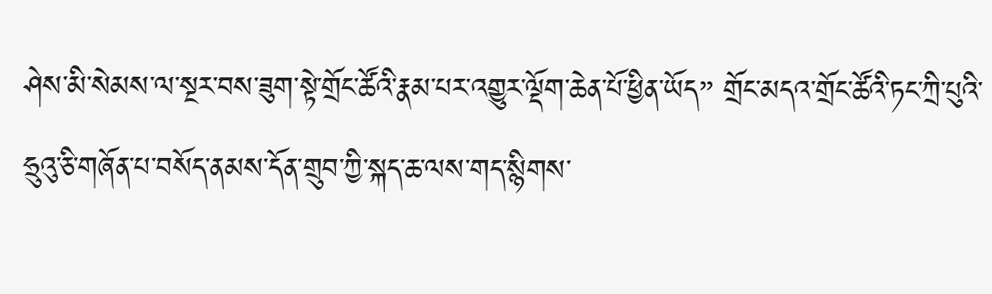ཤེས་མི་སེམས་ལ་སྔར་བས་ཟུག་སྟེ་གྲོང་ཚོའི་རྣམ་པར་འགྱུར་ལྡོག་ཆེན་པོ་ཕྱིན་ཡོད” གྲོང་མདའ་གྲོང་ཚོའི་ཏང་ཀྲི་པུའི་ཧྲུའུ་ཅི་གཞོན་པ་བསོད་ནམས་དོན་གྲུབ་ཀྱི་སྐད་ཆ་ལས་གད་སྙིགས་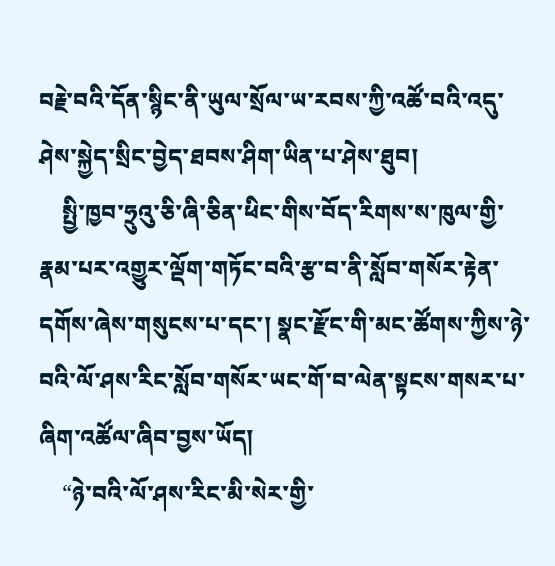བརྗེ་བའི་དོན་སྙིང་ནི་ཡུལ་སྲོལ་ཡ་རབས་ཀྱི་འཚོ་བའི་འདུ་ཤེས་སྐྱེད་སྲིང་བྱེད་ཐབས་ཤིག་ཡིན་པ་ཤེས་ཐུབ།
    སྤྱི་ཁྱབ་ཧྲུའུ་ཅི་ཞི་ཅིན་ཕིང་གིས་བོད་རིགས་ས་ཁུལ་གྱི་རྣམ་པར་འགྱུར་ལྡོག་གཏོང་བའི་རྩ་བ་ནི་སློབ་གསོར་རྟེན་དགོས་ཞེས་གསུངས་པ་དང་། སྣང་རྫོང་གི་མང་ཚོགས་ཀྱིས་ཉེ་བའི་ལོ་ཤས་རིང་སློབ་གསོར་ཡང་གོ་བ་ལེན་སྟངས་གསར་པ་ཞིག་འཚོལ་ཞིབ་བྱས་ཡོད།
    “ཉེ་བའི་ལོ་ཤས་རིང་མི་སེར་གྱི་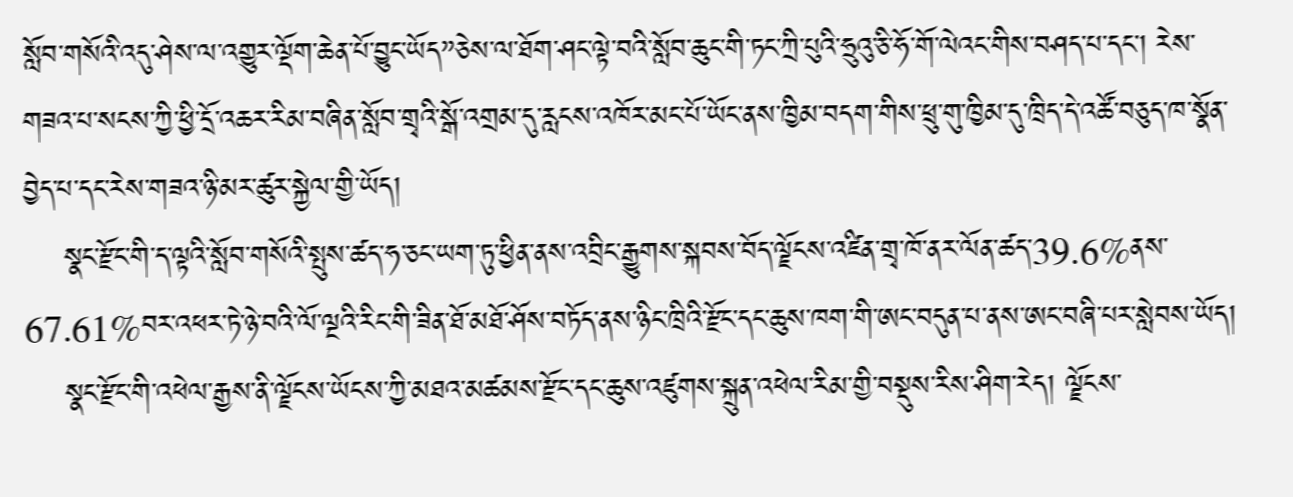སློབ་གསོའི་འདུ་ཤེས་ལ་འགྱུར་ལྡོག་ཆེན་པོ་བྱུང་ཡོད”ཅེས་ལ་ཐོག་ཤང་ལྟེ་བའི་སློབ་ཆུང་གི་ཏང་ཀྲི་པུའི་ཧྲུའུ་ཅི་ཧོ་གོ་ལེའང་གིས་བཤད་པ་དང་། རེས་གཟའ་པ་སངས་ཀྱི་ཕྱི་དྲོ་འཆར་རིམ་བཞིན་སློབ་གྲྭའི་སྒོ་འགྲམ་དུ་རླངས་འཁོར་མང་པོ་ཡོང་ནས་ཁྱིམ་བདག་གིས་ཕྲུ་གུ་ཁྱིམ་དུ་ཁྲིད་དེ་འཚོ་བཅུད་ཁ་སྣོན་བྱེད་པ་དང་རེས་གཟའ་ཉི་མར་ཚུར་སྐྱེལ་གྱི་ཡོད།
    སྣང་རྫོང་གི་ད་ལྟའི་སློབ་གསོའི་སྤུས་ཚད་ཧ་ཅང་ཡག་ཏུ་ཕྱིན་ནས་འབྲིང་རྒྱུགས་སྐབས་བོད་ལྗོངས་འཛིན་གྲྭ་ཁོ་ནར་ལོན་ཚད་39.6%ནས་67.61%བར་འཕར་ཏེ་ཉེ་བའི་ལོ་ལྔའི་རིང་གི་ཟིན་ཐོ་མཐོ་ཤོས་བཏོད་ནས་ཉིང་ཁྲིའི་རྫོང་དང་ཆུས་ཁག་གི་ཨང་བདུན་པ་ནས་ཨང་བཞི་པར་སླེབས་ཡོད།
    སྣང་རྫོང་གི་འཕེལ་རྒྱས་ནི་ལྗོངས་ཡོངས་ཀྱི་མཐའ་མཚམས་རྫོང་དང་ཆུས་འཛུགས་སྐྲུན་འཕེལ་རིམ་གྱི་བསྡུས་རིས་ཤིག་རེད། ལྗོངས་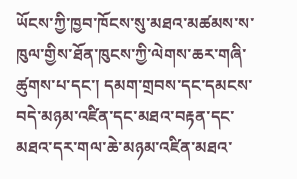ཡོངས་ཀྱི་ཁྱབ་ཁོངས་སུ་མཐའ་མཚམས་ས་ཁུལ་གྱིས་ཐོན་ཁུངས་ཀྱི་ལེགས་ཆར་གཞི་ཚུགས་པ་དང་། དམག་གྲབས་དང་དམངས་བདེ་མཉམ་འཛིན་དང་མཐའ་བརྟན་དང་མཐའ་དར་གལ་ཆེ་མཉམ་འཛིན་མཐའ་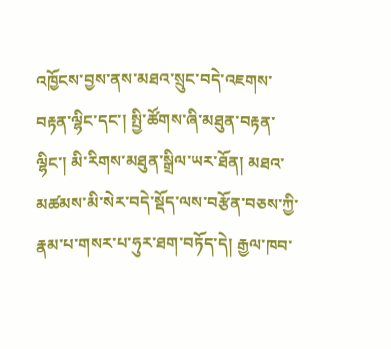འཁྱོངས་བྱས་ནས་མཐའ་སྲུང་བདེ་འཇགས་བརྟན་ལྷིང་དང་། སྤྱི་ཚོགས་ཞི་མཐུན་བརྟན་ལྷིང་། མི་རིགས་མཐུན་སྒྲིལ་ཡར་ཐོན། མཐའ་མཚམས་མི་སེར་བདེ་སྡོད་ལས་བརྩོན་བཅས་ཀྱི་རྣམ་པ་གསར་པ་ཧུར་ཐག་བཏོད་དེ། རྒྱལ་ཁབ་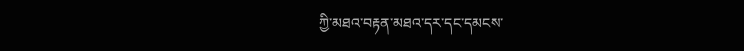ཀྱི་མཐའ་བརྟན་མཐའ་དར་དང་དམངས་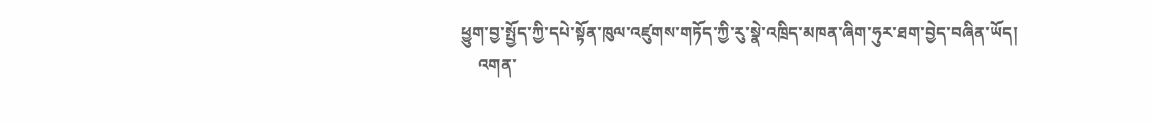ཕྱུག་བྱ་སྤྱོད་ཀྱི་དཔེ་སྟོན་ཁུལ་འཛུགས་གཏོད་ཀྱི་རུ་སྣེ་འཁྲིད་མཁན་ཞིག་ཧུར་ཐག་བྱེད་བཞིན་ཡོད།
    འགན་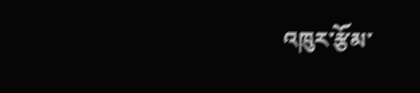འཁུར་རྩོམ་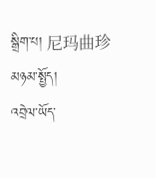སྒྲིག་པ། 尼玛曲珍
མཉམ་སྤྱོད།
འབྲེལ་ཡོད་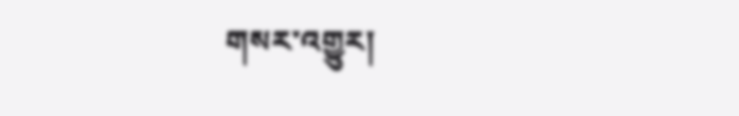གསར་འགྱུར།